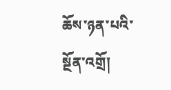ཆོས་ཉན་པའི་སྔོན་འགྲོ།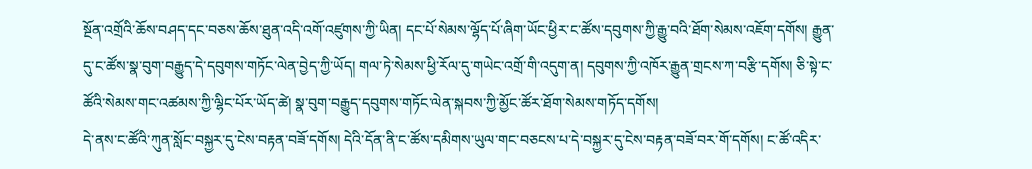སྔོན་འགྲོའི་ཆོས་བཤད་དང་བཅས་ཆོས་ཐུན་འདི་འགོ་འཛུགས་ཀྱི་ཡིན། དང་པོ་སེམས་ལྷོད་པོ་ཞིག་ཡོང་ཕྱིར་ང་ཚོས་དབུགས་ཀྱི་རྒྱུ་བའི་ཐོག་སེམས་འཇོག་དགོས། རྒྱུན་དུ་ང་ཚོས་སྣ་བུག་བརྒྱུད་དེ་དབུགས་གཏོང་ལེན་བྱེད་ཀྱི་ཡོད། གལ་ཏེ་སེམས་ཕྱི་རོལ་དུ་གཡེང་འགྲོ་གི་འདུག་ན། དབུགས་ཀྱི་འཁོར་རྒྱུན་གྲངས་ཀ་བརྩི་དགོས། ཅི་སྟེ་ང་ཚོའི་སེམས་གང་འཚམས་ཀྱི་ལྷིང་པོར་ཡོད་ཚེ། སྣ་བུག་བརྒྱུད་དབུགས་གཏོང་ལེན་སྐབས་ཀྱི་མྱོང་ཚོར་ཐོག་སེམས་གཏོད་དགོས།
དེ་ནས་ང་ཚོའི་ཀུན་སློང་བསྐྱར་དུ་ངེས་བརྟན་བཟོ་དགོས། དེའི་དོན་ནི་ང་ཚོས་དམིགས་ཡུལ་གང་བཅངས་པ་དེ་བསྐྱར་དུ་ངེས་བརྟན་བཟོ་བར་གོ་དགོས། ང་ཚོ་འདིར་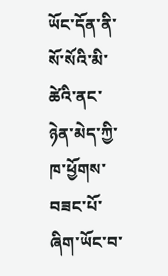ཡོང་དོན་ནི་སོ་སོའི་མི་ཚེའི་ནང་ཉེན་མེད་ཀྱི་ཁ་ཕྱོགས་བཟང་པོ་ཞིག་ཡོང་བ་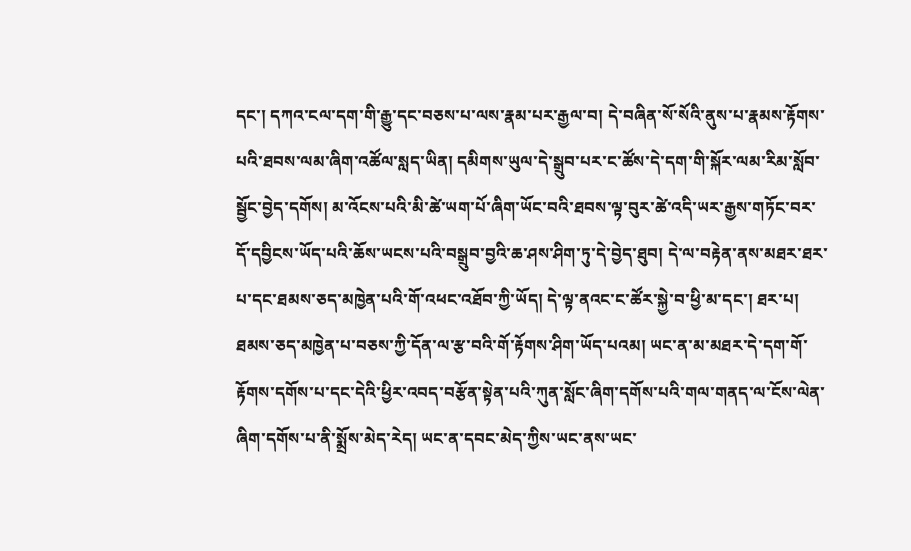དང་། དཀའ་ངལ་དག་གི་རྒྱུ་དང་བཅས་པ་ལས་རྣམ་པར་རྒྱལ་བ། དེ་བཞིན་སོ་སོའི་ནུས་པ་རྣམས་རྟོགས་པའི་ཐབས་ལམ་ཞིག་འཚོལ་སླད་ཡིན། དམིགས་ཡུལ་དེ་སྒྲུབ་པར་ང་ཚོས་དེ་དག་གི་སྐོར་ལམ་རིམ་སློབ་སྦྱོང་བྱེད་དགོས། མ་འོངས་པའི་མི་ཚེ་ཡག་པོ་ཞིག་ཡོང་བའི་ཐབས་ལྟ་བུར་ཚེ་འདི་ཡར་རྒྱས་གཏོང་བར་དོ་དབྱིངས་ཡོད་པའི་ཆོས་ཡངས་པའི་བསྒྲུབ་བྱའི་ཆ་ཤས་ཤིག་ཏུ་དེ་བྱེད་ཐུབ། དེ་ལ་བརྟེན་ནས་མཐར་ཐར་པ་དང་ཐམས་ཅད་མཁྱེན་པའི་གོ་འཕང་འཐོབ་ཀྱི་ཡོད། དེ་ལྟ་ནའང་ང་ཚོར་སྐྱེ་བ་ཕྱི་མ་དང་། ཐར་པ། ཐམས་ཅད་མཁྱེན་པ་བཅས་ཀྱི་དོན་ལ་རྩ་བའི་གོ་རྟོགས་ཤིག་ཡོད་པའམ། ཡང་ན་མ་མཐར་དེ་དག་གོ་རྟོགས་དགོས་པ་དང་དེའི་ཕྱིར་འབད་བརྩོན་སྟེན་པའི་ཀུན་སློང་ཞིག་དགོས་པའི་གལ་གནད་ལ་ངོས་ལེན་ཞིག་དགོས་པ་ནི་སྨྲོས་མེད་རེད། ཡང་ན་དབང་མེད་ཀྱིས་ཡང་ནས་ཡང་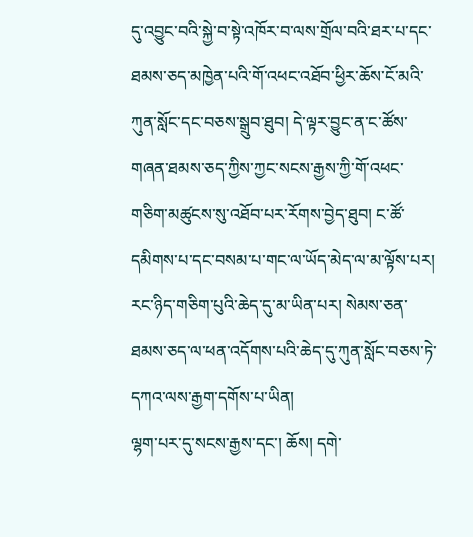དུ་འབྱུང་བའི་སྐྱེ་བ་སྟེ་འཁོར་བ་ལས་གྲོལ་བའི་ཐར་པ་དང་ཐམས་ཅད་མཁྱེན་པའི་གོ་འཕང་འཐོབ་ཕྱིར་ཆོས་ངོ་མའི་ཀུན་སློང་དང་བཅས་སྒྲུབ་ཐུབ། དེ་ལྟར་བྱུང་ན་ང་ཚོས་གཞན་ཐམས་ཅད་ཀྱིས་ཀྱང་སངས་རྒྱས་ཀྱི་གོ་འཕང་གཅིག་མཚུངས་སུ་འཐོབ་པར་རོགས་བྱེད་ཐུབ། ང་ཚོ་དམིགས་པ་དང་བསམ་པ་གང་ལ་ཡོད་མེད་ལ་མ་ལྟོས་པར། རང་ཉིད་གཅིག་པུའི་ཆེད་དུ་མ་ཡིན་པར། སེམས་ཅན་ཐམས་ཅད་ལ་ཕན་འདོགས་པའི་ཆེད་དུ་ཀུན་སློང་བཅས་ཏེ་དཀའ་ལས་རྒྱག་དགོས་པ་ཡིན།
ལྷག་པར་དུ་སངས་རྒྱས་དང་། ཆོས། དགེ་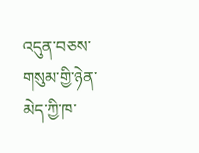འདུན་བཅས་གསུམ་གྱི་ཉེན་མེད་ཀྱི་ཁ་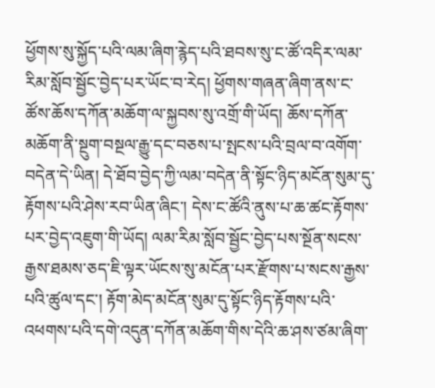ཕྱོགས་སུ་སྐྱོད་པའི་ལམ་ཞིག་རྙེད་པའི་ཐབས་སུ་ང་ཚོ་འདིར་ལམ་རིམ་སློབ་སྦྱོང་བྱེད་པར་ཡོང་བ་རེད། ཕྱོགས་གཞན་ཞིག་ནས་ང་ཚོས་ཆོས་དཀོན་མཆོག་ལ་སྐྱབས་སུ་འགྲོ་གི་ཡོད། ཆོས་དཀོན་མཆོག་ནི་སྔུག་བསྔལ་རྒྱུ་དང་བཅས་པ་སྤངས་པའི་བྲལ་བ་འགོག་བདེན་དེ་ཡིན། དེ་ཐོབ་བྱེད་ཀྱི་ལམ་བདེན་ནི་སྟོང་ཉིད་མངོན་སུམ་དུ་རྟོགས་པའི་ཤེས་རབ་ཡིན་ཞིང་། དེས་ང་ཚོའི་ནུས་པ་ཆ་ཚང་རྟོགས་པར་བྱེད་འཇུག་གི་ཡོད། ལམ་རིམ་སློབ་སྦྱོང་བྱེད་པས་སྔོན་སངས་རྒྱས་ཐམས་ཅད་ཇི་ལྟར་ཡོངས་སུ་མངོན་པར་རྫོགས་པ་སངས་རྒྱས་པའི་ཚུལ་དང་། རྟོག་མེད་མངོན་སུམ་དུ་སྟོང་ཉིད་རྟོགས་པའི་འཕགས་པའི་དགེ་འདུན་དཀོན་མཆོག་གིས་དེའི་ཆ་ཤས་ཙམ་ཞིག་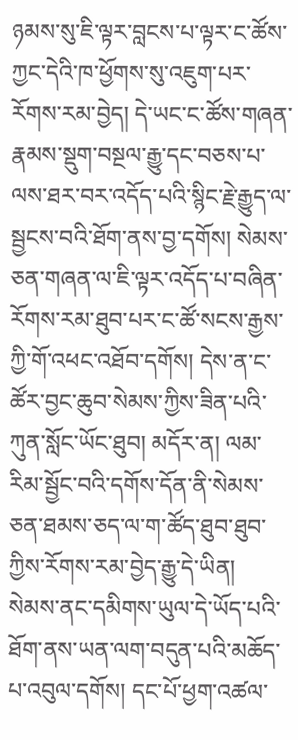ཉམས་སུ་ཇི་ལྟར་བླངས་པ་ལྟར་ང་ཚོས་ཀྱང་དེའི་ཁ་ཕྱོགས་སུ་འཇུག་པར་རོགས་རམ་བྱེད། དེ་ཡང་ང་ཚོས་གཞན་རྣམས་སྡུག་བསྔལ་རྒྱུ་དང་བཅས་པ་ལས་ཐར་བར་འདོད་པའི་སྙིང་རྗེ་རྒྱུད་ལ་སྦྱངས་བའི་ཐོག་ནས་བྱ་དགོས། སེམས་ཅན་གཞན་ལ་ཇི་ལྟར་འདོད་པ་བཞིན་རོགས་རམ་ཐུབ་པར་ང་ཚོ་སངས་རྒྱས་ཀྱི་གོ་འཕང་འཐོབ་དགོས། དེས་ན་ང་ཚོར་བྱང་ཆུབ་སེམས་ཀྱིས་ཟིན་པའི་ཀུན་སློང་ཡོང་ཐུབ། མདོར་ན། ལམ་རིམ་སྦྱོང་བའི་དགོས་དོན་ནི་སེམས་ཅན་ཐམས་ཅད་ལ་ག་ཚོད་ཐུབ་ཐུབ་ཀྱིས་རོགས་རམ་བྱེད་རྒྱུ་དེ་ཡིན།
སེམས་ནང་དམིགས་ཡུལ་དེ་ཡོད་པའི་ཐོག་ནས་ཡན་ལག་བདུན་པའི་མཆོད་པ་འབུལ་དགོས། དང་པོ་ཕྱག་འཚལ་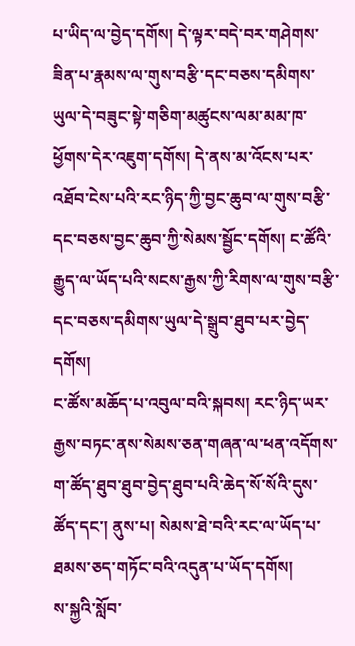པ་ཡིད་ལ་བྱེད་དགོས། དེ་ལྟར་བདེ་བར་གཤེགས་ཟིན་པ་རྣམས་ལ་གུས་བརྩི་དང་བཅས་དམིགས་ཡུལ་དེ་བཟུང་སྟེ་གཅིག་མཚུངས་ལམ་མམ་ཁ་ཕྱོགས་དེར་འཇུག་དགོས། དེ་ནས་མ་འོངས་པར་འཐོབ་ངེས་པའི་རང་ཉིད་ཀྱི་བྱང་ཆུབ་ལ་གུས་བརྩི་དང་བཅས་བྱང་ཆུབ་ཀྱི་སེམས་སྦྱོང་དགོས། ང་ཚོའི་རྒྱུད་ལ་ཡོད་པའི་སངས་རྒྱས་ཀྱི་རིགས་ལ་གུས་བརྩི་དང་བཅས་དམིགས་ཡུལ་དེ་སྒྲུབ་ཐུབ་པར་བྱེད་དགོས།
ང་ཚོས་མཆོད་པ་འབུལ་བའི་སྐབས། རང་ཉིད་ཡར་རྒྱས་བཏང་ནས་སེམས་ཅན་གཞན་ལ་ཕན་འདོགས་ག་ཚོད་ཐུབ་ཐུབ་བྱེད་ཐུབ་པའི་ཆེད་སོ་སོའི་དུས་ཚོད་དང་། ནུས་པ། སེམས་ཐེ་བའི་རང་ལ་ཡོད་པ་ཐམས་ཅད་གཏོང་བའི་འདུན་པ་ཡོད་དགོས།
ས་སྐྱའི་སློབ་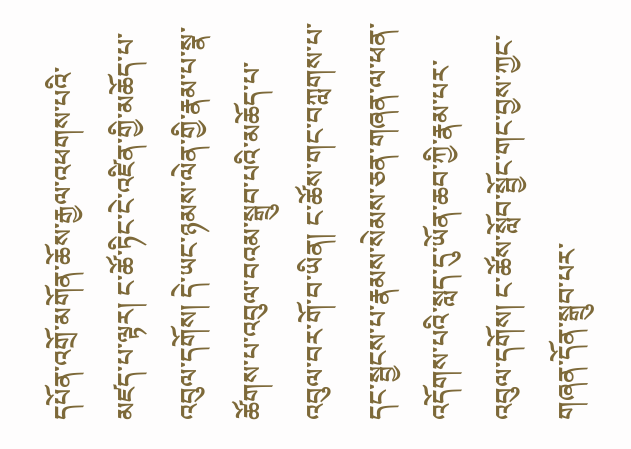དཔོན་འགྲོ་མགོན་ཆོས་རྒྱལ་འཕགས་པའི་མཛད་པ་ལྟར། ང་ཚོ་ཏིང་ངེ་འཛིན་གྱི་མཆོད་པ་འབུལ་དགོས། དེ་ཡང་ཉམས་ལེན་གྱི་རྣམ་པ་སྣ་ཚོགས་པ་འབུལ་བའམ་སྒྲུབ་པའི་མཆོད་པ་འབུལ་བར་གོ་བ་ཡིན། ང་ཚོས་གང་བཀླགས་པ་དང་སྦྱངས་པ་རྣམས་སེམས་ཅན་གཞན་ལ་ཕན་འདོགས་པའི་སླད་དུ་ཡོན་ཆབ་ཀྱི་རྣམ་པར་འབུལ་དགོས། ང་ཚོས་སློབ་སྦྱོང་གང་བྱས་ཀྱང་གཞན་དོན་སྒྲུབ་པར་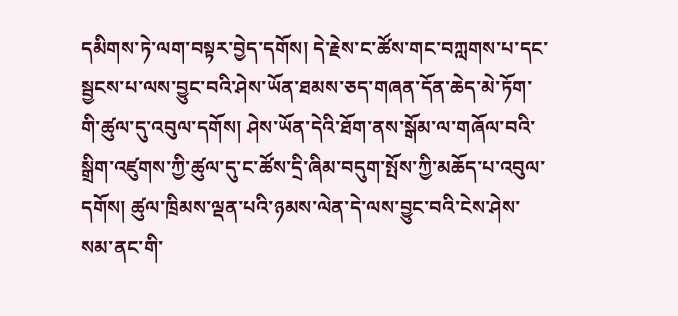དམིགས་ཏེ་ལག་བསྟར་བྱེད་དགོས། དེ་རྗེས་ང་ཚོས་གང་བཀླགས་པ་དང་སྦྱངས་པ་ལས་བྱུང་བའི་ཤེས་ཡོན་ཐམས་ཅད་གཞན་དོན་ཆེད་མེ་ཏོག་གི་ཚུལ་དུ་འབུལ་དགོས། ཤེས་ཡོན་དེའི་ཐོག་ནས་སྒོམ་ལ་གཞོལ་བའི་སྒྲིག་འཛུགས་ཀྱི་ཚུལ་དུ་ང་ཚོས་དྲི་ཞིམ་བདུག་སྤོས་ཀྱི་མཆོད་པ་འབུལ་དགོས། ཚུལ་ཁྲིམས་ལྡན་པའི་ཉམས་ལེན་དེ་ལས་བྱུང་བའི་ངེས་ཤེས་སམ་ནང་གི་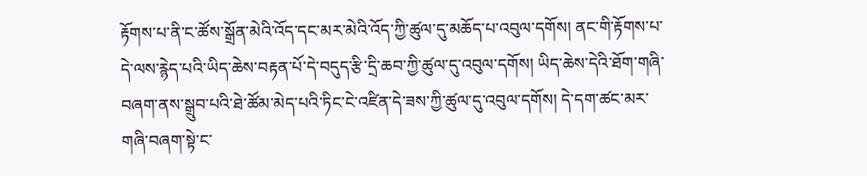རྟོགས་པ་ནི་ང་ཚོས་སྒྲོན་མེའི་འོད་དང་མར་མེའི་འོད་ཀྱི་ཚུལ་དུ་མཆོད་པ་འབུལ་དགོས། ནང་གི་རྟོགས་པ་དེ་ལས་རྙེད་པའི་ཡིད་ཆེས་བརྟན་པོ་དེ་བདུད་རྩི་དྲི་ཆབ་ཀྱི་ཚུལ་དུ་འབུལ་དགོས། ཡིད་ཆེས་དེའི་ཐོག་གཞི་བཞག་ནས་སྒྲུབ་པའི་ཐེ་ཚོམ་མེད་པའི་ཏིང་ངེ་འཛིན་དེ་ཟས་ཀྱི་ཚུལ་དུ་འབུལ་དགོས། དེ་དག་ཚང་མར་གཞི་བཞག་སྟེ་ང་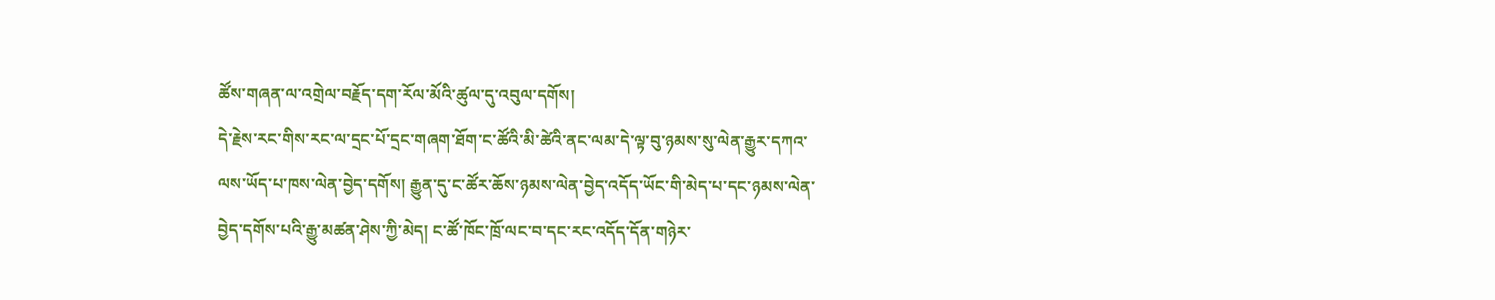ཚོས་གཞན་ལ་འགྲེལ་བརྗོད་དག་རོལ་མོའི་ཚུལ་དུ་འབུལ་དགོས།
དེ་རྗེས་རང་གིས་རང་ལ་དྲང་པོ་དྲང་གཞག་ཐོག་ང་ཚོའི་མི་ཚེའི་ནང་ལམ་དེ་ལྟ་བུ་ཉམས་སུ་ལེན་རྒྱུར་དཀའ་ལས་ཡོད་པ་ཁས་ལེན་བྱེད་དགོས། རྒྱུན་དུ་ང་ཚོར་ཆོས་ཉམས་ལེན་བྱེད་འདོད་ཡོང་གི་མེད་པ་དང་ཉམས་ལེན་བྱེད་དགོས་པའི་རྒྱུ་མཚན་ཤེས་ཀྱི་མེད། ང་ཚོ་ཁོང་ཁྲོ་ལང་བ་དང་རང་འདོད་དོན་གཉེར་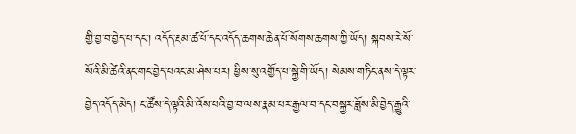གྱི་བྱ་བ་བྱེད་པ་དང་། འདོད་རྔམ་ཚ་པོ་དང་འདོད་ཆགས་ཆེན་པོ་སོགས་ཆགས་ཀྱི་ཡོད། སྐབས་རེ་སོ་སོའི་མི་ཚེའི་ནང་གང་བྱེད་པའང་མ་ཤེས་པར། ཕྱིས་སུ་འགྱོད་པ་སྐྱེ་གི་ཡོད། སེམས་གཏིང་ནས་དེ་ལྟར་བྱེད་འདོད་མེད། ང་ཚོས་དེ་ལྟའི་མི་འོས་པའི་བྱ་བ་ལས་རྣམ་པར་རྒྱལ་བ་དང་བསྐྱར་ཟློས་མི་བྱེད་རྒྱུའི་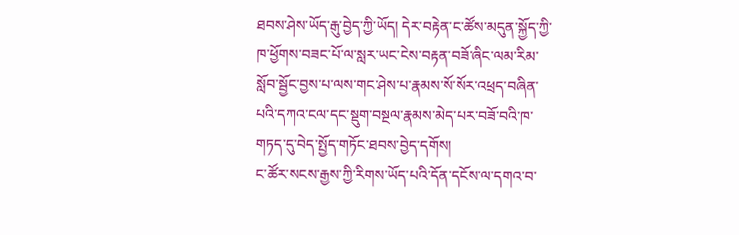ཐབས་ཤེས་ཡོད་རྒུ་བྱེད་ཀྱི་ཡོད། དེར་བརྟེན་ང་ཚོས་མདུན་སྐྱོད་ཀྱི་ཁ་ཕྱོགས་བཟང་པོ་ལ་སླར་ཡང་ངེས་བརྟན་བཟོ་ཞིང་ལམ་རིམ་སློབ་སྦྱོང་བྱས་པ་ལས་གང་ཤེས་པ་རྣམས་སོ་སོར་འཕྲད་བཞིན་པའི་དཀའ་ངལ་དང་སྡུག་བསྔལ་རྣམས་མེད་པར་བཟོ་བའི་ཁ་གཏད་དུ་བེད་སྤྱོད་གཏོང་ཐབས་བྱེད་དགོས།
ང་ཚོར་སངས་རྒྱས་ཀྱི་རིགས་ཡོད་པའི་དོན་དངོས་ལ་དགའ་བ་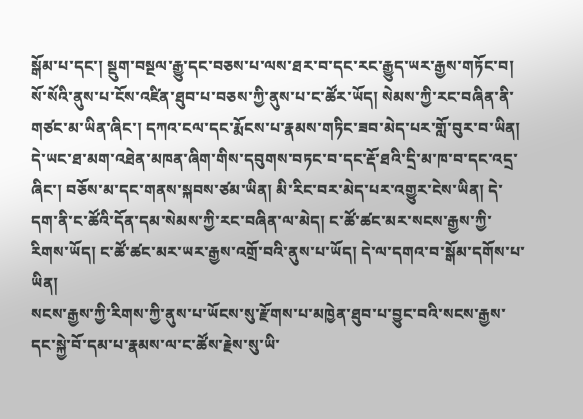སྒོམ་པ་དང་། སྡུག་བསྔལ་རྒྱུ་དང་བཅས་པ་ལས་ཐར་བ་དང་རང་རྒྱུད་ཡར་རྒྱས་གཏོང་བ། སོ་སོའི་ནུས་པ་ངོས་འཛིན་ཐུབ་པ་བཅས་ཀྱི་ནུས་པ་ང་ཚོར་ཡོད། སེམས་ཀྱི་རང་བཞིན་ནི་གཙང་མ་ཡིན་ཞིང་། དཀའ་ངལ་དང་རྨོངས་པ་རྣམས་གཏིང་ཟབ་མེད་པར་གློ་བུར་བ་ཡིན། དེ་ཡང་ཐ་མག་འཐེན་མཁན་ཞིག་གིས་དབུགས་བཏང་བ་དང་རྡོ་ཐའི་དྲི་མ་ཁ་བ་དང་འདྲ་ཞིང་། བཅོས་མ་དང་གནས་སྐབས་ཙམ་ཡིན། མི་རིང་བར་མེད་པར་འགྱུར་ངེས་ཡིན། དེ་དག་ནི་ང་ཚོའི་དོན་དམ་སེམས་ཀྱི་རང་བཞིན་ལ་མེད། ང་ཚོ་ཚང་མར་སངས་རྒྱས་ཀྱི་རིགས་ཡོད། ང་ཚོ་ཚང་མར་ཡར་རྒྱས་འགྲོ་བའི་ནུས་པ་ཡོད། དེ་ལ་དགའ་བ་སྒོམ་དགོས་པ་ཡིན།
སངས་རྒྱས་ཀྱི་རིགས་ཀྱི་ནུས་པ་ཡོངས་སུ་རྫོགས་པ་མཁྱེན་ཐུབ་པ་བྱུང་བའི་སངས་རྒྱས་དང་སྐྱེ་བོ་དམ་པ་རྣམས་ལ་ང་ཚོས་རྗེས་སུ་ཡི་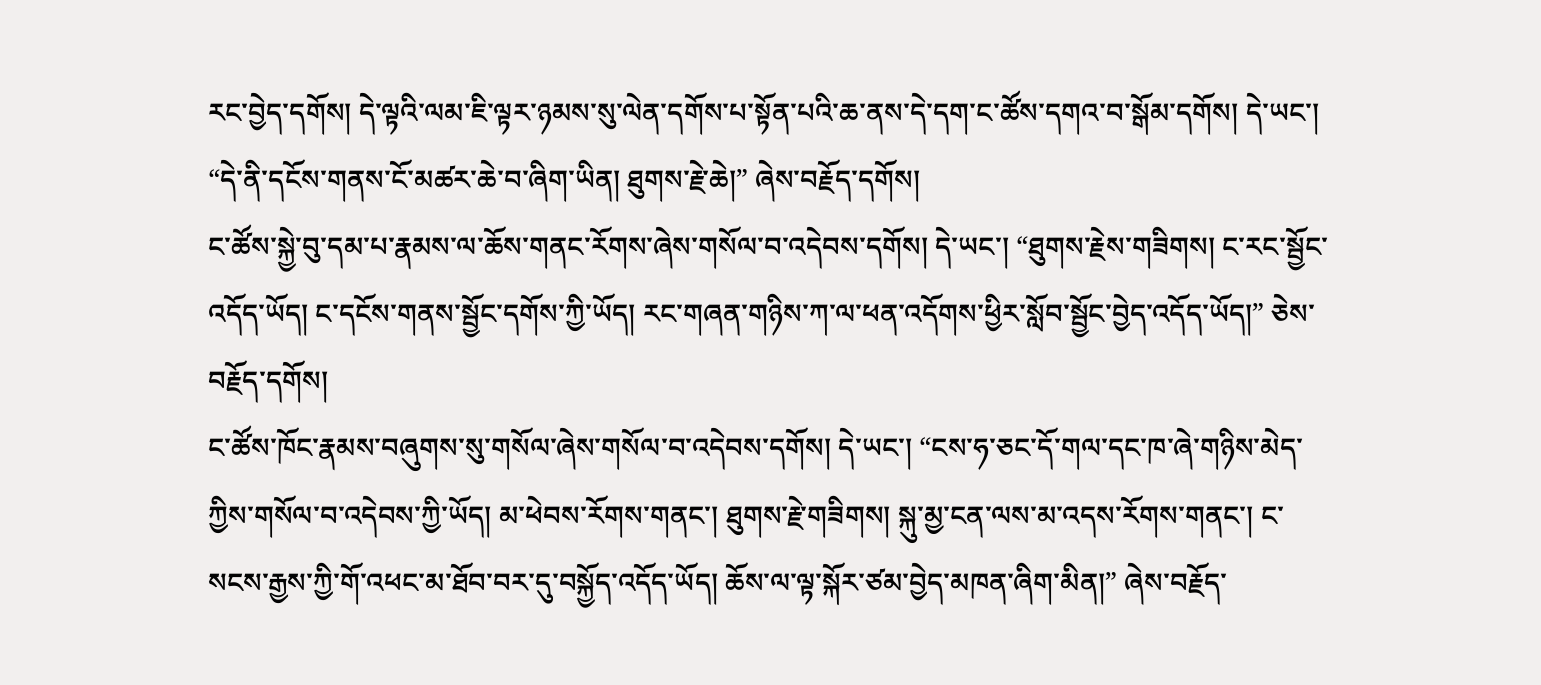རང་བྱེད་དགོས། དེ་ལྟའི་ལམ་ཇི་ལྟར་ཉམས་སུ་ལེན་དགོས་པ་སྟོན་པའི་ཆ་ནས་དེ་དག་ང་ཚོས་དགའ་བ་སྒོམ་དགོས། དེ་ཡང་། “དེ་ནི་དངོས་གནས་ངོ་མཚར་ཆེ་བ་ཞིག་ཡིན། ཐུགས་རྗེ་ཆེ།” ཞེས་བརྗོད་དགོས།
ང་ཚོས་སྐྱེ་བུ་དམ་པ་རྣམས་ལ་ཆོས་གནང་རོགས་ཞེས་གསོལ་བ་འདེབས་དགོས། དེ་ཡང་། “ཐུགས་རྗེས་གཟིགས། ང་རང་སྦྱོང་འདོད་ཡོད། ང་དངོས་གནས་སྦྱོང་དགོས་ཀྱི་ཡོད། རང་གཞན་གཉིས་ཀ་ལ་ཕན་འདོགས་ཕྱིར་སློབ་སྦྱོང་བྱེད་འདོད་ཡོད།” ཅེས་བརྗོད་དགོས།
ང་ཚོས་ཁོང་རྣམས་བཞུགས་སུ་གསོལ་ཞེས་གསོལ་བ་འདེབས་དགོས། དེ་ཡང་། “ངས་ཧ་ཅང་དོ་གལ་དང་ཁ་ཞེ་གཉིས་མེད་ཀྱིས་གསོལ་བ་འདེབས་ཀྱི་ཡོད། མ་ཕེབས་རོགས་གནང་། ཐུགས་རྗེ་གཟིགས། སྐུ་མྱ་ངན་ལས་མ་འདས་རོགས་གནང་། ང་སངས་རྒྱས་ཀྱི་གོ་འཕང་མ་ཐོབ་བར་དུ་བསྐྱོད་འདོད་ཡོད། ཆོས་ལ་ལྟ་སྐོར་ཙམ་བྱེད་མཁན་ཞིག་མིན།” ཞེས་བརྗོད་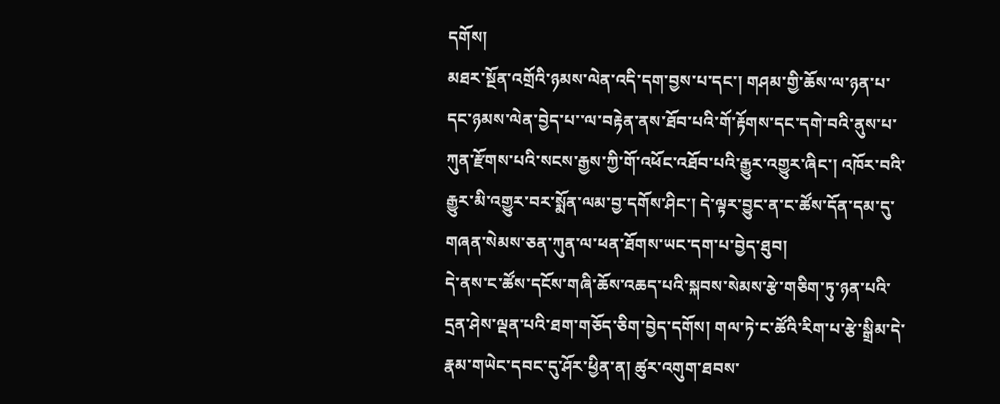དགོས།
མཐར་སྔོན་འགྲོའི་ཉམས་ལེན་འདི་དག་བྱས་པ་དང་། གཤམ་གྱི་ཆོས་ལ་ཉན་པ་དང་ཉམས་ལེན་བྱེད་པ་་ལ་བརྟེན་ནས་ཐོབ་པའི་གོ་རྟོགས་དང་དགེ་བའི་ནུས་པ་ཀུན་རྫོགས་པའི་སངས་རྒྱས་ཀྱི་གོ་འཕོང་འཐོབ་པའི་རྒྱུར་འགྱུར་ཞིང་། འཁོར་བའི་རྒྱུར་མི་འགྱུར་བར་སྨོན་ལམ་བྱ་དགོས་ཤིང་། དེ་ལྟར་བྱུང་ན་ང་ཚོས་དོན་དམ་དུ་གཞན་སེམས་ཅན་ཀུན་ལ་ཕན་ཐོགས་ཡང་དག་པ་བྱེད་ཐུབ།
དེ་ནས་ང་ཚོས་དངོས་གཞི་ཆོས་འཆད་པའི་སྐབས་སེམས་རྩེ་གཅིག་ཏུ་ཉན་པའི་དྲན་ཤེས་ལྡན་པའི་ཐག་གཅོད་ཅིག་བྱེད་དགོས། གལ་ཏེ་ང་ཚོའི་རིག་པ་རྩེ་སྒྲིམ་དེ་རྣམ་གཡེང་དབང་དུ་ཤོར་ཕྱིན་ན། ཚུར་འགུག་ཐབས་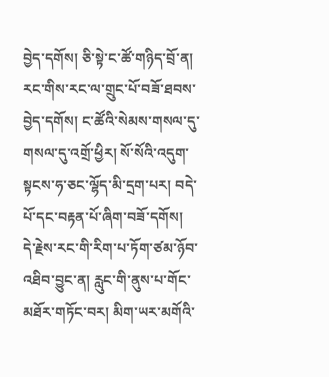བྱེད་དགོས། ཅི་སྟེ་ང་ཚོ་གཉིད་བྲོ་ན། རང་གིས་རང་ལ་གྲུང་པོ་བཟོ་ཐབས་བྱེད་དགོས། ང་ཚོའི་སེམས་གསལ་དུ་གསལ་དུ་འགྲོ་ཕྱིར། སོ་སོའི་འདུག་སྟངས་ཧ་ཅང་ལྷོད་མི་དྲག་པར། བདེ་པོ་དང་བརྟན་པོ་ཞིག་བཟོ་དགོས།
དེ་རྗེས་རང་གི་རིག་པ་ཏོག་ཙམ་ཉོབ་འཐིབ་བྱུང་ན། རླུང་གི་ནུས་པ་གོང་མཐོར་གཏོང་བར། མིག་ཡར་མགོའི་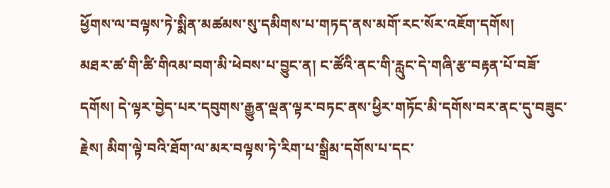ཕྱོགས་ལ་བལྟས་ཏེ་སྨིན་མཚམས་སུ་དམིགས་པ་གཏད་ནས་མགོ་རང་སོར་འཇོག་དགོས།
མཐར་ཚ་གི་ཚི་གིའམ་བག་མི་ཕེབས་པ་བྱུང་ན། ང་ཚོའི་ནང་གི་རླུང་དེ་གཞི་རྩ་བརྟན་པོ་བཟོ་དགོས། དེ་ལྟར་བྱེད་པར་དབུགས་རྒྱུན་ལྡན་ལྟར་བཏང་ནས་ཕྱིར་གཏོང་མི་དགོས་བར་ནང་དུ་བཟུང་རྗེས། མིག་ལྟེ་བའི་ཐོག་ལ་མར་བལྟས་ཏེ་རིག་པ་སྒྲིམ་དགོས་པ་དང་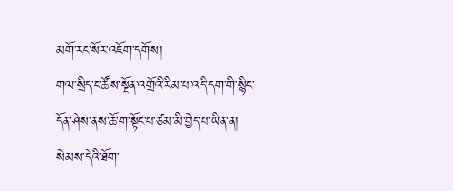མགོ་རང་སོར་འཇོག་དགོས།
གལ་སྲིད་ང་ཚོས་སྔོན་འགྲོའི་རིམ་པ་འདི་དག་གི་སྙིང་དོན་ཤེས་ནས་ཆོ་ག་སྟོང་པ་ཙམ་མི་བྱེད་པ་ཡིན་ན། སེམས་དེའི་ཐོག་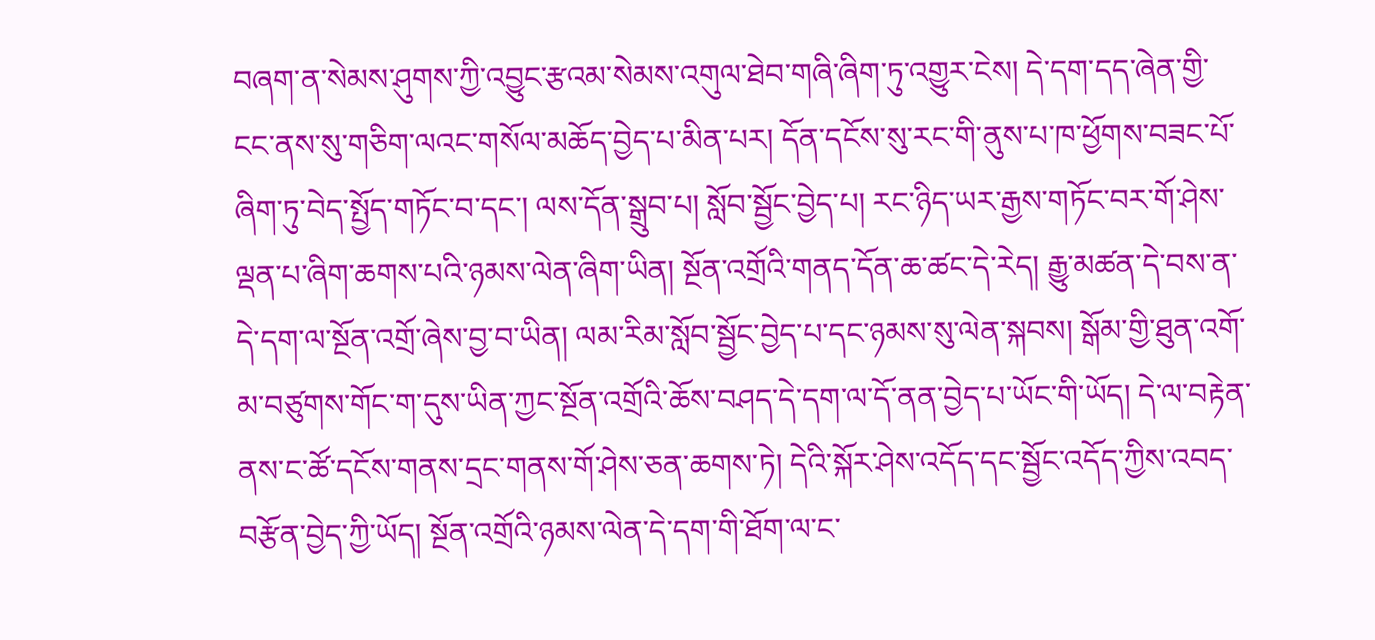བཞག་ན་སེམས་ཤུགས་ཀྱི་འབྱུང་རྩའམ་སེམས་འགུལ་ཐེབ་གཞི་ཞིག་ཏུ་འགྱུར་ངེས། དེ་དག་དད་ཞེན་གྱི་ངང་ནས་སུ་གཅིག་ལའང་གསོལ་མཆོད་བྱེད་པ་མིན་པར། དོན་དངོས་སུ་རང་གི་ནུས་པ་ཁ་ཕྱོགས་བཟང་པོ་ཞིག་ཏུ་བེད་སྤྱོད་གཏོང་བ་དང་། ལས་དོན་སྒྲུབ་པ། སློབ་སྦྱོང་བྱེད་པ། རང་ཉིད་ཡར་རྒྱས་གཏོང་བར་གོ་ཤེས་ལྡན་པ་ཞིག་ཆགས་པའི་ཉམས་ལེན་ཞིག་ཡིན། སྔོན་འགྲོའི་གནད་དོན་ཆ་ཚང་དེ་རེད། རྒྱུ་མཚན་དེ་བས་ན་དེ་དག་ལ་སྔོན་འགྲོ་ཞེས་བྱ་བ་ཡིན། ལམ་རིམ་སློབ་སྦྱོང་བྱེད་པ་དང་ཉམས་སུ་ལེན་སྐབས། སྒོམ་གྱི་ཐུན་འགོ་མ་བཙུགས་གོང་ག་དུས་ཡིན་ཀྱང་སྔོན་འགྲོའི་ཆོས་བཤད་དེ་དག་ལ་དོ་ནན་བྱེད་པ་ཡོང་གི་ཡོད། དེ་ལ་བརྟེན་ནས་ང་ཚོ་དངོས་གནས་དྲང་གནས་གོ་ཤེས་ཅན་ཆགས་ཏེ། དེའི་སྐོར་ཤེས་འདོད་དང་སྦྱོང་འདོད་ཀྱིས་འབད་བརྩོན་བྱེད་ཀྱི་ཡོད། སྔོན་འགྲོའི་ཉམས་ལེན་དེ་དག་གི་ཐོག་ལ་ང་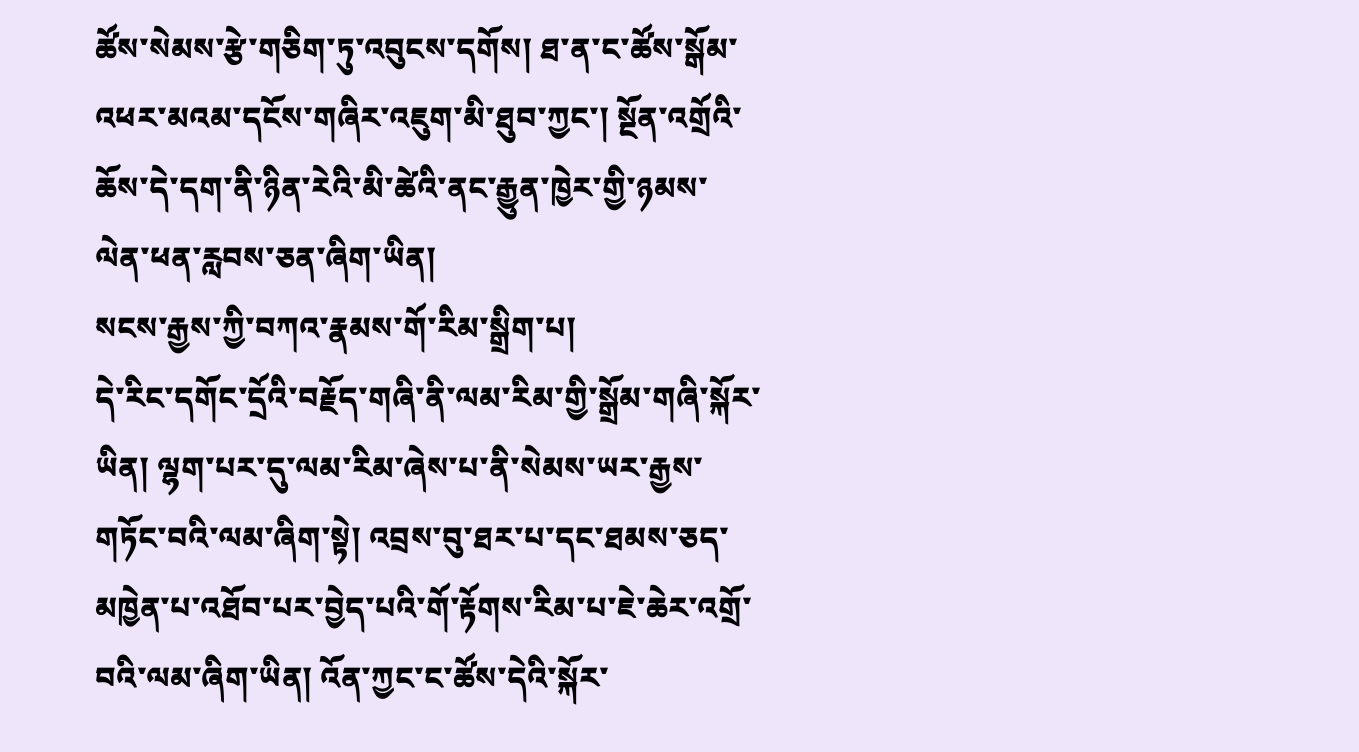ཚོས་སེམས་རྩེ་གཅིག་ཏུ་འབུངས་དགོས། ཐ་ན་ང་ཚོས་སྒོམ་འཕར་མའམ་དངོས་གཞིར་འཇུག་མི་ཐུབ་ཀྱང་། སྔོན་འགྲོའི་ཆོས་དེ་དག་ནི་ཉིན་རེའི་མི་ཚེའི་ནང་རྒྱུན་ཁྱེར་གྱི་ཉམས་ལེན་ཕན་རླབས་ཅན་ཞིག་ཡིན།
སངས་རྒྱས་ཀྱི་བཀའ་རྣམས་གོ་རིམ་སྒྲིག་པ།
དེ་རིང་དགོང་དྲོའི་བརྗོད་གཞི་ནི་ལམ་རིམ་གྱི་སྒྲོམ་གཞི་སྐོར་ཡིན། ལྷག་པར་དུ་ལམ་རིམ་ཞེས་པ་ནི་སེམས་ཡར་རྒྱས་གཏོང་བའི་ལམ་ཞིག་སྟེ། འབྲས་བུ་ཐར་པ་དང་ཐམས་ཅད་མཁྱེན་པ་འཐོབ་པར་བྱེད་པའི་གོ་རྟོགས་རིམ་པ་ཇེ་ཆེར་འགྲོ་བའི་ལམ་ཞིག་ཡིན། འོན་ཀྱང་ང་ཚོས་དེའི་སྐོར་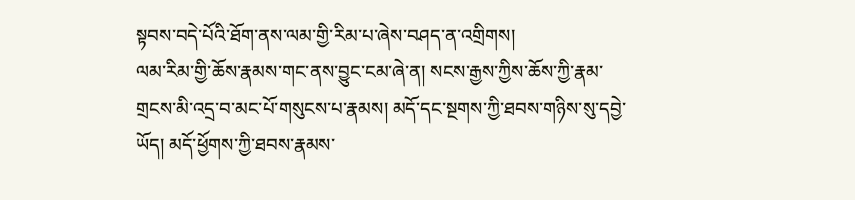སྟབས་བདེ་པོའི་ཐོག་ནས་ལམ་གྱི་རིམ་པ་ཞེས་བཤད་ན་འགྲིགས།
ལམ་རིམ་གྱི་ཆོས་རྣམས་གང་ནས་བྱུང་ངམ་ཞེ་ན། སངས་རྒྱས་ཀྱིས་ཆོས་ཀྱི་རྣམ་གྲངས་མི་འདྲ་བ་མང་པོ་གསུངས་པ་རྣམས། མདོ་དང་སྔགས་ཀྱི་ཐབས་གཉིས་སུ་དབྱེ་ཡོད། མདོ་ཕྱོགས་ཀྱི་ཐབས་རྣམས་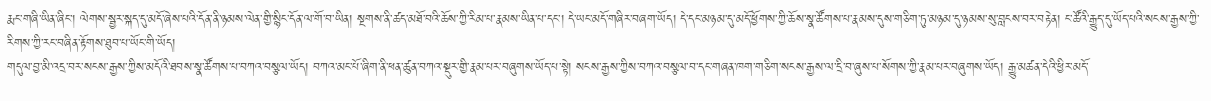རྨང་གཞི་ཡིན་ཞིང་། ལེགས་སྦྱར་སྐད་དུ་མདོ་ཞེས་པའི་དོན་ནི་ཉམས་ལེན་གྱི་སྙིང་དོན་ལ་གོ་བ་ཡིན། སྔགས་ནི་ཚད་མཐོ་བའི་ཆོས་ཀྱི་རིམ་པ་རྣམས་ཡིན་པ་དང་། དེ་ཡང་མདོ་གཞིར་བཞག་ཡོད། དེ་དང་མཉམ་དུ་མདོ་ཕྱོགས་ཀྱི་ཆོས་སྣ་ཚོགས་པ་རྣམས་དུས་གཅིག་ཏུ་མཉམ་དུ་ཉམས་སུ་བླངས་བར་བརྟེན། ང་ཚོའི་རྒྱུད་དུ་ཡོད་པའི་སངས་རྒྱས་ཀྱི་རིགས་ཀྱི་རང་བཞིན་རྟོགས་ཐུབ་པ་ཡོང་གི་ཡོད།
གདུལ་བྱ་མི་འདྲ་བར་སངས་རྒྱས་ཀྱིས་མདོའི་ཐབས་སྣ་ཚོགས་པ་བཀའ་བསྩལ་ཡོད། བཀའ་མང་པོ་ཞིག་ནི་ཕན་ཚུན་བཀའ་སྡུར་གྱི་རྣམ་པར་བཞུགས་ཡོད་པ་སྟེ། སངས་རྒྱས་ཀྱིས་བཀའ་བསྩལ་བ་དང་གཞན་ཁག་གཅིག་སངས་རྒྱས་ལ་དྲི་བ་ཞུས་པ་སོགས་ཀྱི་རྣམ་པར་བཞུགས་ཡོད། རྒྱུ་མཚན་དེའི་ཕྱིར་མདོ་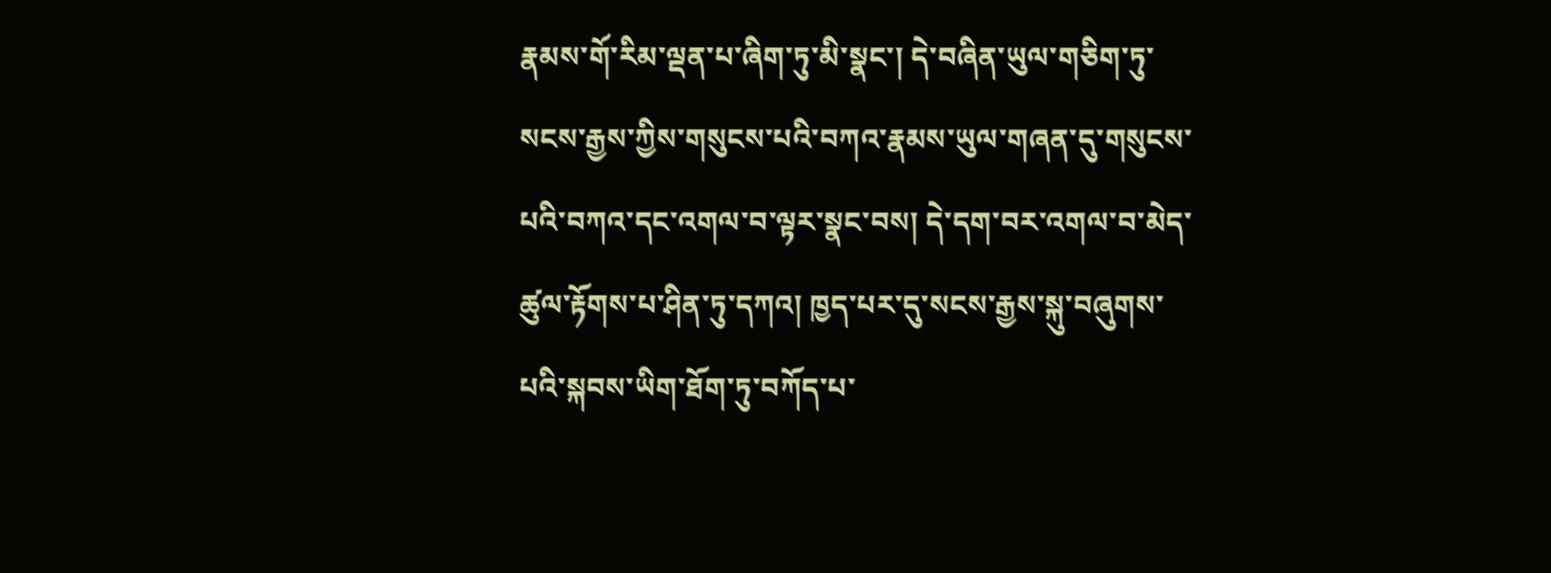རྣམས་གོ་རིམ་ལྡན་པ་ཞིག་ཏུ་མི་སྣང་། དེ་བཞིན་ཡུལ་གཅིག་ཏུ་སངས་རྒྱས་ཀྱིས་གསུངས་པའི་བཀའ་རྣམས་ཡུལ་གཞན་དུ་གསུངས་པའི་བཀའ་དང་འགལ་བ་ལྟར་སྣང་བས། དེ་དག་བར་འགལ་བ་མེད་ཚུལ་རྟོགས་པ་ཤིན་ཏུ་དཀའ། ཁྱད་པར་དུ་སངས་རྒྱས་སྐུ་བཞུགས་པའི་སྐབས་ཡིག་ཐོག་ཏུ་བཀོད་པ་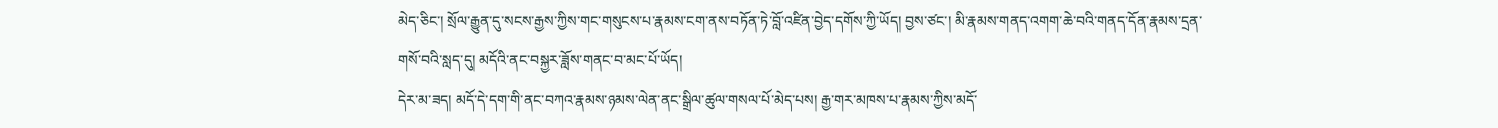མེད་ཅིང་། སྲོལ་རྒྱུན་དུ་སངས་རྒྱས་ཀྱིས་གང་གསུངས་པ་རྣམས་ངག་ནས་བཏོན་ཏེ་བློ་འཛིན་བྱེད་དགོས་ཀྱི་ཡོད། བྱས་ཙང་། མི་རྣམས་གནད་འགག་ཆེ་བའི་གནད་དོན་རྣམས་དྲན་གསོ་བའི་སླད་དུ། མདོའི་ནང་བསྐྱར་ཟློས་གནང་བ་མང་པོ་ཡོད།
དེར་མ་ཟད། མདོ་དེ་དག་གི་ནང་བཀའ་རྣམས་ཉམས་ལེན་ནང་སྒྲིལ་ཚུལ་གསལ་པོ་མེད་པས། རྒྱ་གར་མཁས་པ་རྣམས་ཀྱིས་མདོ་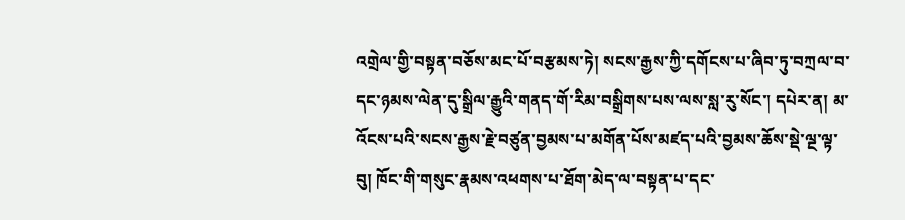འགྲེལ་གྱི་བསྟན་བཅོས་མང་པོ་བརྩམས་ཏེ། སངས་རྒྱས་ཀྱི་དགོངས་པ་ཞིབ་ཏུ་བཀྲལ་བ་དང་ཉམས་ལེན་དུ་སྒྲིལ་རྒྱུའི་གནད་གོ་རིམ་བསྒྲིགས་པས་ལས་སླ་རུ་སོང་། དཔེར་ན། མ་འོངས་པའི་སངས་རྒྱས་རྗེ་བཙུན་བྱམས་པ་མགོན་པོས་མཛད་པའི་བྱམས་ཆོས་སྡེ་ལྔ་ལྟ་བུ། ཁོང་གི་གསུང་རྣམས་འཕགས་པ་ཐོག་མེད་ལ་བསྟན་པ་དང་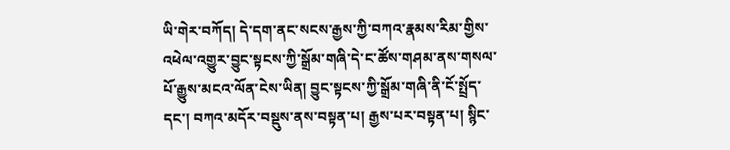ཡི་གེར་བཀོད། དེ་དག་ནང་སངས་རྒྱས་ཀྱི་བཀའ་རྣམས་རིམ་གྱིས་འཕེལ་འགྱུར་བྱུང་སྟངས་ཀྱི་སྒྲོམ་གཞི་དེ་ང་ཚོས་གཤམ་ནས་གསལ་པོ་རྒྱུས་མངའ་ལོན་ངེས་ཡིན། བྱུང་སྟངས་ཀྱི་སྒྲོམ་གཞི་ནི་ངོ་སྤྲོད་དང་། བཀའ་མདོར་བསྡུས་ནས་བསྟན་པ། རྒྱས་པར་བསྟན་པ། སྙིང་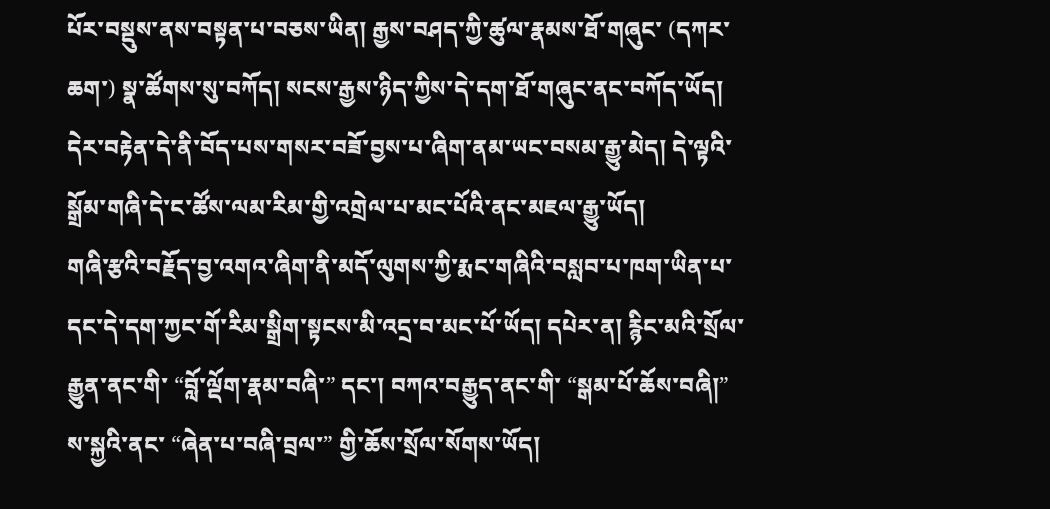པོར་བསྡུས་ནས་བསྟན་པ་བཅས་ཡིན། རྒྱས་བཤད་ཀྱི་ཚུལ་རྣམས་ཐོ་གཞུང་ (དཀར་ཆག་) སྣ་ཚོགས་སུ་བཀོད། སངས་རྒྱས་ཉིད་ཀྱིས་དེ་དག་ཐོ་གཞུང་ནང་བཀོད་ཡོད། དེར་བརྟེན་དེ་ནི་བོད་པས་གསར་བཟོ་བྱས་པ་ཞིག་ནམ་ཡང་བསམ་རྒྱུ་མེད། དེ་ལྟའི་སྒྲོམ་གཞི་དེ་ང་ཚོས་ལམ་རིམ་གྱི་འགྲེལ་པ་མང་པོའི་ནང་མཇལ་རྒྱུ་ཡོད།
གཞི་རྩའི་བརྗོད་བྱ་འགའ་ཞིག་ནི་མདོ་ལུགས་ཀྱི་རྨང་གཞིའི་བསླབ་པ་ཁག་ཡིན་པ་དང་དེ་དག་ཀྱང་གོ་རིམ་སྒྲིག་སྟངས་མི་འདྲ་བ་མང་པོ་ཡོད། དཔེར་ན། རྙིང་མའི་སྲོལ་རྒྱུན་ནང་གི་ “བློ་ལྡོག་རྣམ་བཞི་” དང་། བཀའ་བརྒྱུད་ནང་གི་ “སྒམ་པོ་ཆོས་བཞི།” ས་སྐྱའི་ནང་ “ཞེན་པ་བཞི་བྲལ་” གྱི་ཆོས་སྲོལ་སོགས་ཡོད།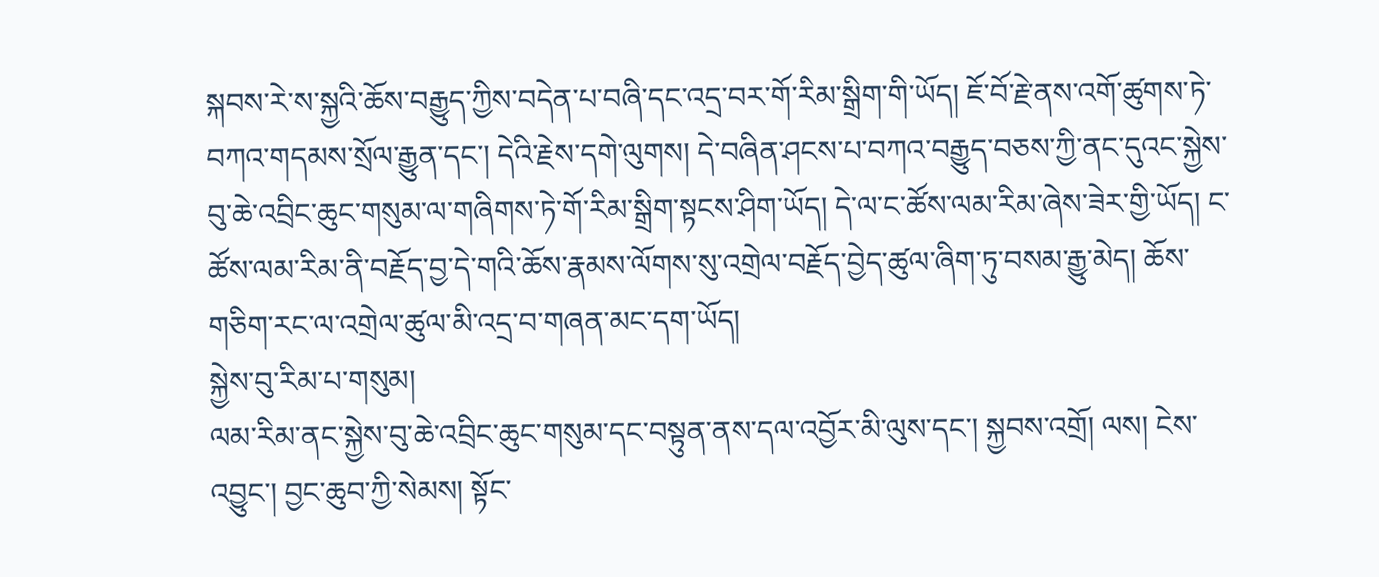སྐབས་རེ་ས་སྐྱའི་ཆོས་བརྒྱུད་ཀྱིས་བདེན་པ་བཞི་དང་འདྲ་བར་གོ་རིམ་སྒྲིག་གི་ཡོད། ཇོ་བོ་རྗེ་ནས་འགོ་ཚུགས་ཏེ་བཀའ་གདམས་སྲོལ་རྒྱུན་དང་། དེའི་རྗེས་དགེ་ལུགས། དེ་བཞིན་ཤངས་པ་བཀའ་བརྒྱུད་བཅས་ཀྱི་ནང་དུའང་སྐྱེས་བུ་ཆེ་འབྲིང་ཆུང་གསུམ་ལ་གཞིགས་ཏེ་གོ་རིམ་སྒྲིག་སྟངས་ཤིག་ཡོད། དེ་ལ་ང་ཚོས་ལམ་རིམ་ཞེས་ཟེར་གྱི་ཡོད། ང་ཚོས་ལམ་རིམ་ནི་བརྗོད་བྱ་དེ་གའི་ཆོས་རྣམས་ལོགས་སུ་འགྲེལ་བརྗོད་བྱེད་ཚུལ་ཞིག་ཏུ་བསམ་རྒྱུ་མེད། ཆོས་གཅིག་རང་ལ་འགྲེལ་ཚུལ་མི་འདྲ་བ་གཞན་མང་དག་ཡོད།
སྐྱེས་བུ་རིམ་པ་གསུམ།
ལམ་རིམ་ནང་སྐྱེས་བུ་ཆེ་འབྲིང་ཆུང་གསུམ་དང་བསྟུན་ནས་དལ་འབྱོར་མི་ལུས་དང་། སྐྱབས་འགྲོ། ལས། ངེས་འབྱུང་། བྱང་ཆུབ་ཀྱི་སེམས། སྟོང་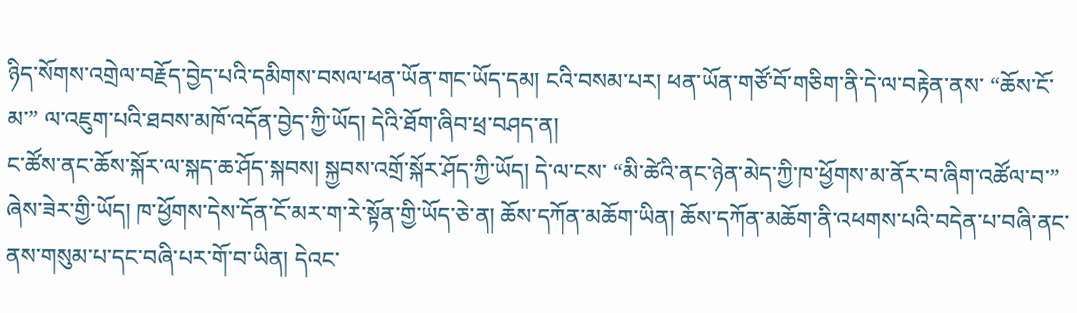ཉིད་སོགས་འགྲེལ་བརྗོད་བྱེད་པའི་དམིགས་བསལ་ཕན་ཡོན་གང་ཡོད་དམ། ངའི་བསམ་པར། ཕན་ཡོན་གཙོ་བོ་གཅིག་ནི་དེ་ལ་བརྟེན་ནས་ “ཆོས་ངོ་མ་” ལ་འཇུག་པའི་ཐབས་མཁོ་འདོན་བྱེད་ཀྱི་ཡོད། དེའི་ཐོག་ཞིབ་ཕྲ་བཤད་ན།
ང་ཚོས་ནང་ཆོས་སྐོར་ལ་སྐད་ཆ་ཤོད་སྐབས། སྐྱབས་འགྲོ་སྐོར་ཤོད་ཀྱི་ཡོད། དེ་ལ་ངས་ “མི་ཚེའི་ནང་ཉེན་མེད་ཀྱི་ཁ་ཕྱོགས་མ་ནོར་བ་ཞིག་འཚོལ་བ་” ཞེས་ཟེར་གྱི་ཡོད། ཁ་ཕྱོགས་དེས་དོན་ངོ་མར་ག་རེ་སྟོན་གྱི་ཡོད་ཅེ་ན། ཆོས་དཀོན་མཆོག་ཡིན། ཆོས་དཀོན་མཆོག་ནི་འཕགས་པའི་བདེན་པ་བཞི་ནང་ནས་གསུམ་པ་དང་བཞི་པར་གོ་བ་ཡིན། དེའང་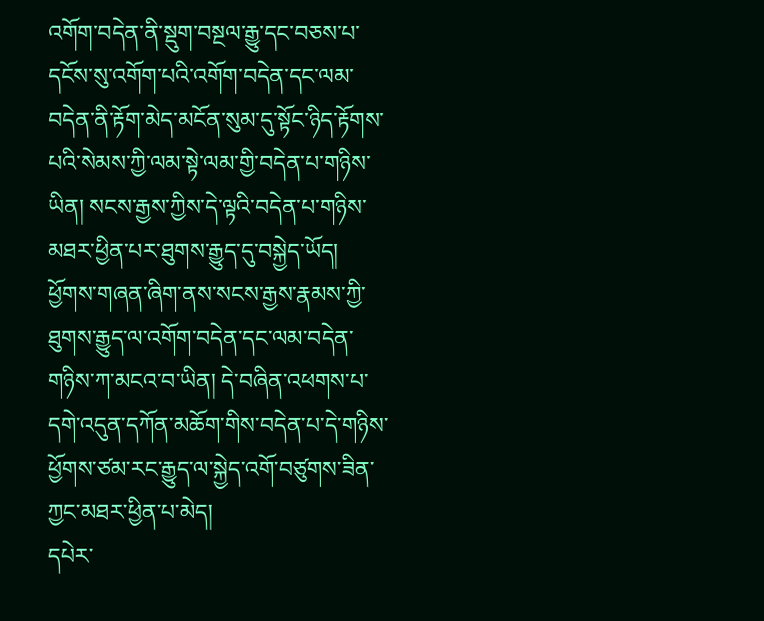འགོག་བདེན་ནི་སྡུག་བསྔལ་རྒྱུ་དང་བཅས་པ་དངོས་སུ་འགོག་པའི་འགོག་བདེན་དང་ལམ་བདེན་ནི་རྟོག་མེད་མངོན་སུམ་དུ་སྟོང་ཉིད་རྟོགས་པའི་སེམས་ཀྱི་ལམ་སྟེ་ལམ་གྱི་བདེན་པ་གཉིས་ཡིན། སངས་རྒྱས་ཀྱིས་དེ་ལྟའི་བདེན་པ་གཉིས་མཐར་ཕྱིན་པར་ཐུགས་རྒྱུད་དུ་བསྐྱེད་ཡོད། ཕྱོགས་གཞན་ཞིག་ནས་སངས་རྒྱས་རྣམས་ཀྱི་ཐུགས་རྒྱུད་ལ་འགོག་བདེན་དང་ལམ་བདེན་གཉིས་ཀ་མངའ་བ་ཡིན། དེ་བཞིན་འཕགས་པ་དགེ་འདུན་དཀོན་མཆོག་གིས་བདེན་པ་དེ་གཉིས་ཕྱོགས་ཙམ་རང་རྒྱུད་ལ་སྐྱེད་འགོ་བཙུགས་ཟིན་ཀྱང་མཐར་ཕྱིན་པ་མེད།
དཔེར་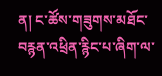ན། ང་ཚོས་གཟུགས་མཐོང་བརྙན་འཕྲིན་རྙིང་པ་ཞིག་ལ་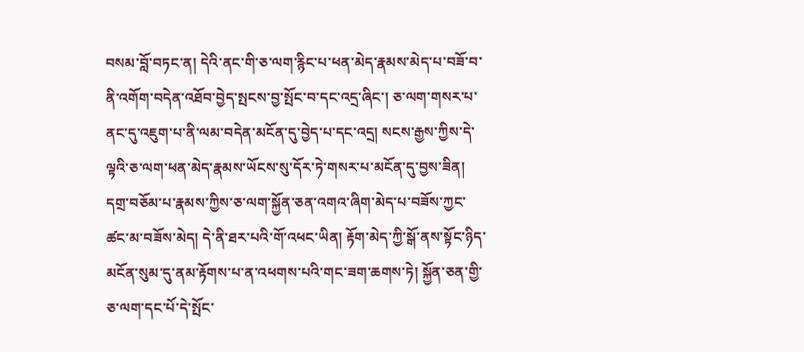བསམ་བློ་བཏང་ན། དེའི་ནང་གི་ཅ་ལག་རྙིང་པ་ཕན་མེད་རྣམས་མེད་པ་བཟོ་བ་ནི་འགོག་བདེན་འཐོབ་བྱེད་སྤངས་བྱ་སྤོང་བ་དང་འདྲ་ཞིང་། ཅ་ལག་གསར་པ་ནང་དུ་འཇུག་པ་ནི་ལམ་བདེན་མངོན་དུ་བྱེད་པ་དང་འདྲ། སངས་རྒྱས་ཀྱིས་དེ་ལྟའི་ཅ་ལག་ཕན་མེད་རྣམས་ཡོངས་སུ་དོར་ཏེ་གསར་པ་མངོན་དུ་བྱས་ཟིན། དགྲ་བཅོམ་པ་རྣམས་ཀྱིས་ཅ་ལག་སྐྱོན་ཅན་འགའ་ཞིག་མེད་པ་བཟོས་ཀྱང་ཚང་མ་བཟོས་མེད། དེ་ནི་ཐར་པའི་གོ་འཕང་ཡིན། རྟོག་མེད་ཀྱི་སྒོ་ནས་སྟོང་ཉིད་མངོན་སུམ་དུ་ནམ་རྟོགས་པ་ན་འཕགས་པའི་གང་ཟག་ཆགས་ཏེ། སྐྱོན་ཅན་གྱི་ཅ་ལག་དང་པོ་དེ་སྤོང་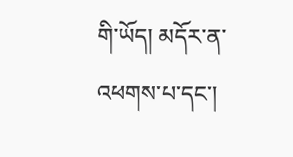གི་ཡོད། མདོར་ན་འཕགས་པ་དང་།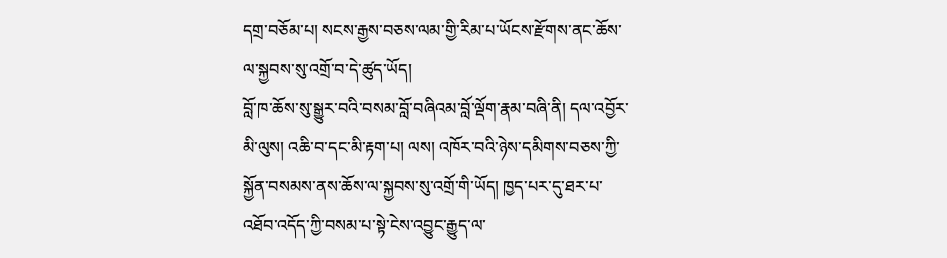དགྲ་བཅོམ་པ། སངས་རྒྱས་བཅས་ལམ་གྱི་རིམ་པ་ཡོངས་རྫོགས་ནང་ཆོས་ལ་སྐྱབས་སུ་འགྲོ་བ་དེ་ཚུད་ཡོད།
བློ་ཁ་ཆོས་སུ་སྒྱུར་བའི་བསམ་བློ་བཞིའམ་བློ་ལྡོག་རྣམ་བཞི་ནི། དལ་འབྱོར་མི་ལུས། འཆི་བ་དང་མི་རྟག་པ། ལས། འཁོར་བའི་ཉེས་དམིགས་བཅས་ཀྱི་སྐྱོན་བསམས་ནས་ཆོས་ལ་སྐྱབས་སུ་འགྲོ་གི་ཡོད། ཁྱད་པར་དུ་ཐར་པ་འཐོབ་འདོད་ཀྱི་བསམ་པ་སྟེ་ངེས་འབྱུང་རྒྱུད་ལ་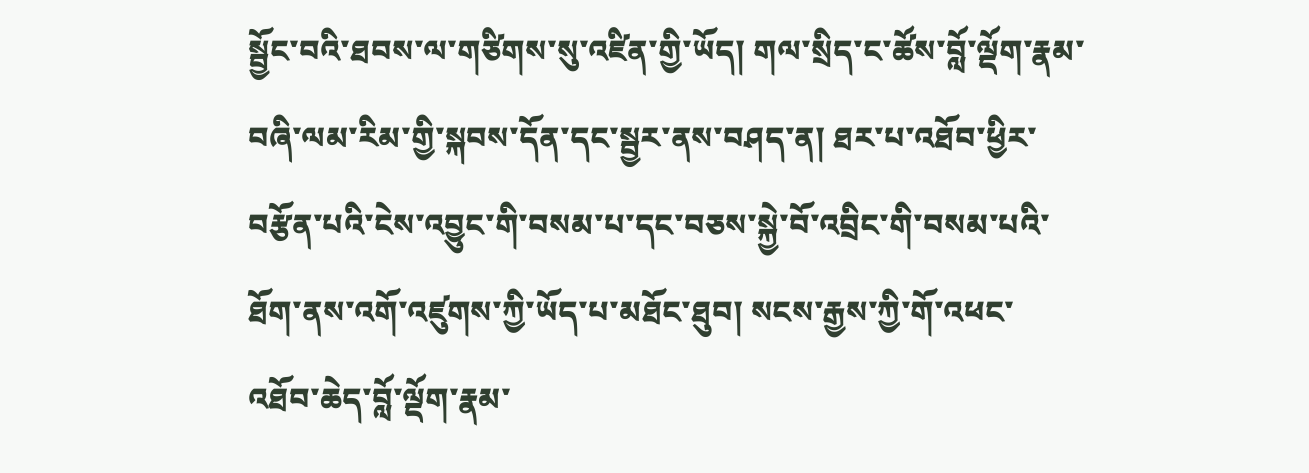སྦྱོང་བའི་ཐབས་ལ་གཙིགས་སུ་འཛིན་གྱི་ཡོད། གལ་སྲིད་ང་ཚོས་བློ་ལྡོག་རྣམ་བཞི་ལམ་རིམ་གྱི་སྐབས་དོན་དང་སྦྱར་ནས་བཤད་ན། ཐར་པ་འཐོབ་ཕྱིར་བརྩོན་པའི་ངེས་འབྱུང་གི་བསམ་པ་དང་བཅས་སྐྱེ་བོ་འབྲིང་གི་བསམ་པའི་ཐོག་ནས་འགོ་འཛུགས་ཀྱི་ཡོད་པ་མཐོང་ཐུབ། སངས་རྒྱས་ཀྱི་གོ་འཕང་འཐོབ་ཆེད་བློ་ལྡོག་རྣམ་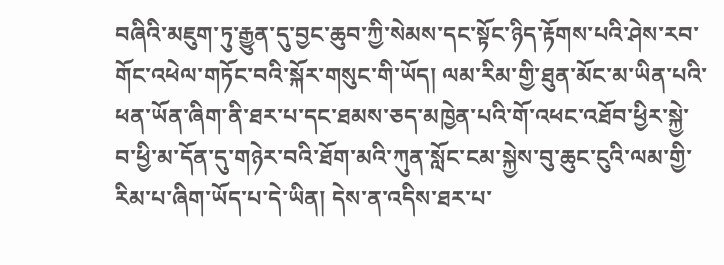བཞིའི་མཇུག་ཏུ་རྒྱུན་དུ་བྱང་ཆུབ་ཀྱི་སེམས་དང་སྟོང་ཉིད་རྟོགས་པའི་ཤེས་རབ་གོང་འཕེལ་གཏོང་བའི་སྐོར་གསུང་གི་ཡོད། ལམ་རིམ་གྱི་ཐུན་མོང་མ་ཡིན་པའི་ཕན་ཡོན་ཞིག་ནི་ཐར་པ་དང་ཐམས་ཅད་མཁྱེན་པའི་གོ་འཕང་འཐོབ་ཕྱིར་སྐྱེ་བ་ཕྱི་མ་དོན་དུ་གཉེར་བའི་ཐོག་མའི་ཀུན་སློང་ངམ་སྐྱེས་བུ་ཆུང་ངུའི་ལམ་གྱི་རིམ་པ་ཞིག་ཡོད་པ་དེ་ཡིན། དེས་ན་འདིས་ཐར་པ་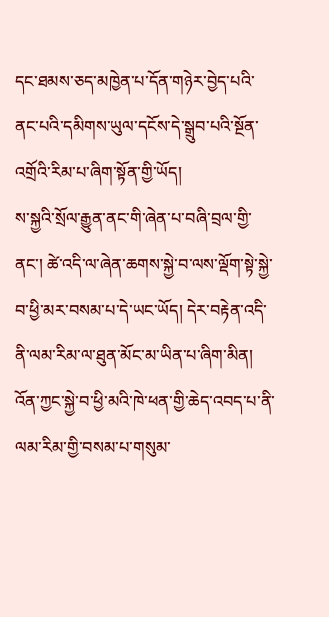དང་ཐམས་ཅད་མཁྱེན་པ་དོན་གཉེར་བྱེད་པའི་ནང་པའི་དམིགས་ཡུལ་དངོས་དེ་སྒྲུབ་པའི་སྔོན་འགྲོའི་རིམ་པ་ཞིག་སྟོན་གྱི་ཡོད།
ས་སྐྱའི་སྲོལ་རྒྱུན་ནང་གི་ཞེན་པ་བཞི་བྲལ་གྱི་ནང་། ཚེ་འདི་ལ་ཞེན་ཆགས་སྐྱེ་བ་ལས་ལྡོག་སྟེ་སྐྱེ་བ་ཕྱི་མར་བསམ་པ་དེ་ཡང་ཡོད། དེར་བརྟེན་འདི་ནི་ལམ་རིམ་ལ་ཐུན་མོང་མ་ཡིན་པ་ཞིག་མིན། འོན་ཀྱང་སྐྱེ་བ་ཕྱི་མའི་ཁེ་ཕན་གྱི་ཆེད་འབད་པ་ནི་ལམ་རིམ་གྱི་བསམ་པ་གསུམ་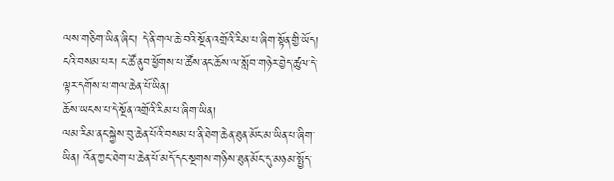ལས་གཅིག་ཡིན་ཞིང་། དེ་ནི་གལ་ཆེ་བའི་སྔོན་འགྲོའི་རིམ་པ་ཞིག་སྟོན་གྱི་ཡོད། ངའི་བསམ་པར། ང་ཚོ་ནུབ་ཕྱོགས་པ་ཚོས་ནང་ཆོས་ལ་སློབ་གཉེར་བྱེད་ཚུལ་དེ་ལྟར་དགོས་པ་གལ་ཆེན་པོ་ཡིན།
ཆོས་ཡངས་པ་དེ་སྔོན་འགྲོའི་རིམ་པ་ཞིག་ཡིན།
ལམ་རིམ་ནང་སྐྱེས་བུ་ཆེན་པོའི་བསམ་པ་ནི་ཐེག་ཆེན་ཐུན་མོང་མ་ཡིན་པ་ཞིག་ཡིན། འོན་ཀྱང་ཐེག་པ་ཆེན་པོ་མདོ་དང་སྔགས་གཉིས་ཐུན་མོང་དུ་མཉམ་སྤྱོད་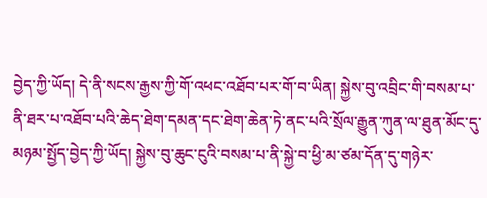བྱེད་ཀྱི་ཡོད། དེ་ནི་སངས་རྒྱས་ཀྱི་གོ་འཕང་འཐོབ་པར་གོ་བ་ཡིན། སྐྱེས་བུ་འབྲིང་གི་བསམ་པ་ནི་ཐར་པ་འཐོབ་པའི་ཆེད་ཐེག་དམན་དང་ཐེག་ཆེན་ཏེ་ནང་པའི་སྲོལ་རྒྱུན་ཀུན་ལ་ཐུན་མོང་དུ་མཉམ་སྤྱོད་བྱེད་ཀྱི་ཡོད། སྐྱེས་བུ་ཆུང་ངུའི་བསམ་པ་ནི་སྐྱེ་བ་ཕྱི་མ་ཙམ་དོན་དུ་གཉེར་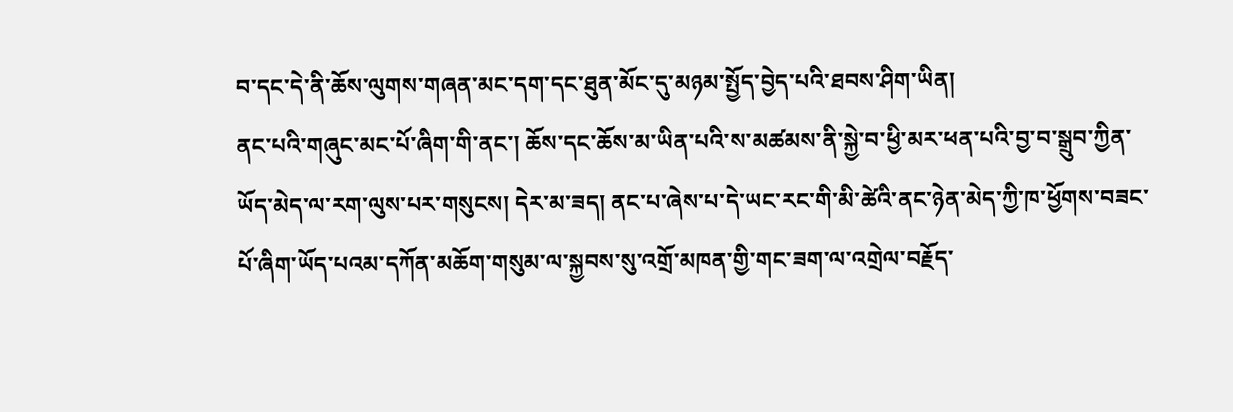བ་དང་དེ་ནི་ཆོས་ལུགས་གཞན་མང་དག་དང་ཐུན་མོང་དུ་མཉམ་སྤྱོད་བྱེད་པའི་ཐབས་ཤིག་ཡིན།
ནང་པའི་གཞུང་མང་པོ་ཞིག་གི་ནང་། ཆོས་དང་ཆོས་མ་ཡིན་པའི་ས་མཚམས་ནི་སྐྱེ་བ་ཕྱི་མར་ཕན་པའི་བྱ་བ་སྒྲུབ་ཀྱིན་ཡོད་མེད་ལ་རག་ལུས་པར་གསུངས། དེར་མ་ཟད། ནང་པ་ཞེས་པ་དེ་ཡང་རང་གི་མི་ཚེའི་ནང་ཉེན་མེད་ཀྱི་ཁ་ཕྱོགས་བཟང་པོ་ཞིག་ཡོད་པའམ་དཀོན་མཆོག་གསུམ་ལ་སྐྱབས་སུ་འགྲོ་མཁན་གྱི་གང་ཟག་ལ་འགྲེལ་བརྗོད་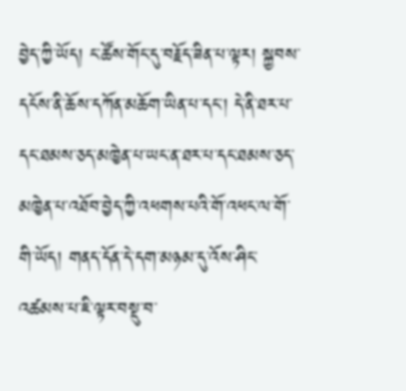བྱེད་ཀྱི་ཡོད། ང་ཚོས་གོང་དུ་བརྗོད་ཟིན་པ་ལྟར། སྐྱབས་དངོས་ནི་ཆོས་དཀོན་མཆོག་ཡིན་པ་དང་། དེ་ནི་ཐར་པ་དང་ཐམས་ཅད་མཁྱེན་པ་ཡང་ན་ཐར་པ་དང་ཐམས་ཅད་མཁྱེན་པ་འཐོབ་བྱེད་ཀྱི་འཕགས་པའི་གོ་འཕང་ལ་གོ་གི་ཡོད། གནད་དོན་དེ་དག་མཉམ་དུ་འོས་ཤིང་འཚམས་པ་ཇི་ལྟར་བསྡུ་བ་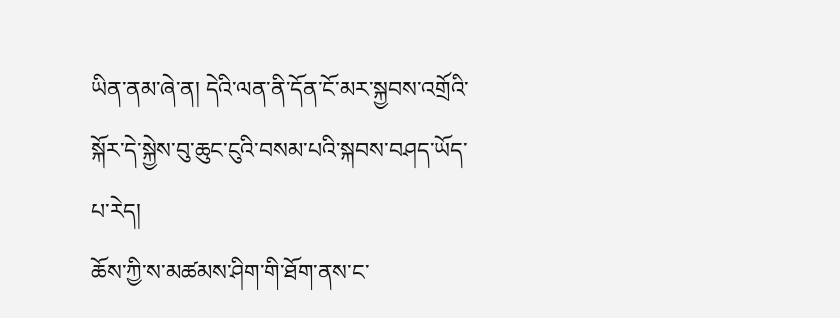ཡིན་ནམ་ཞེ་ན། དེའི་ལན་ནི་དོན་ངོ་མར་སྐྱབས་འགྲོའི་སྐོར་དེ་སྐྱེས་བུ་ཆུང་ངུའི་བསམ་པའི་སྐབས་བཤད་ཡོད་པ་རེད།
ཆོས་ཀྱི་ས་མཚམས་ཤིག་གི་ཐོག་ནས་ང་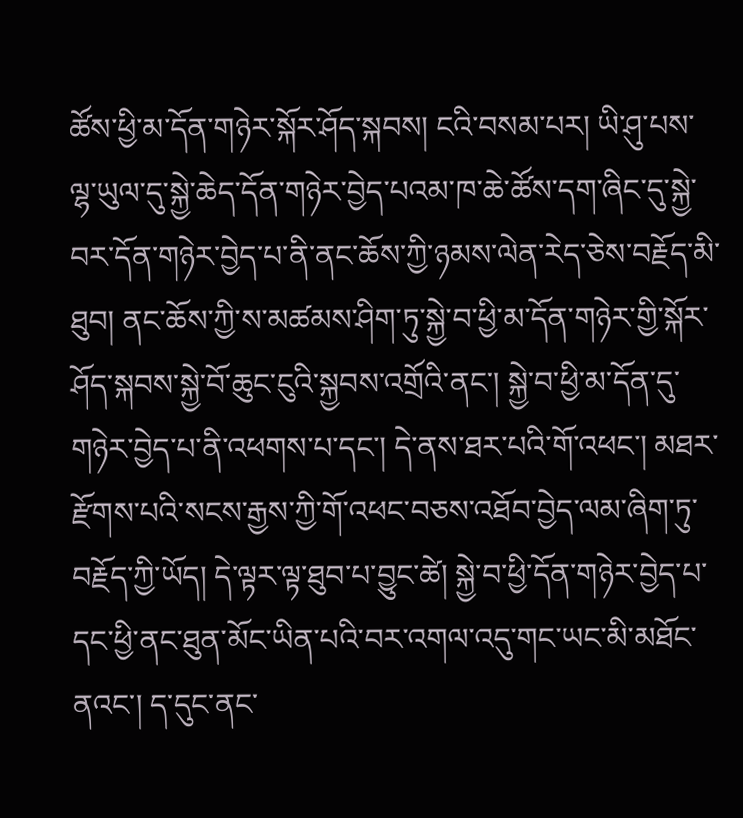ཚོས་ཕྱི་མ་དོན་གཉེར་སྐོར་ཤོད་སྐབས། ངའི་བསམ་པར། ཡི་ཤུ་པས་ལྷ་ཡུལ་དུ་སྐྱེ་ཆེད་དོན་གཉེར་བྱེད་པའམ་ཁ་ཆེ་ཚོས་དག་ཞིང་དུ་སྐྱེ་བར་དོན་གཉེར་བྱེད་པ་ནི་ནང་ཆོས་ཀྱི་ཉམས་ལེན་རེད་ཅེས་བརྗོད་མི་ཐུབ། ནང་ཆོས་ཀྱི་ས་མཚམས་ཤིག་ཏུ་སྐྱེ་བ་ཕྱི་མ་དོན་གཉེར་གྱི་སྐོར་ཤོད་སྐབས་སྐྱེ་བོ་ཆུང་ངུའི་སྐྱབས་འགྲོའི་ནང་། སྐྱེ་བ་ཕྱི་མ་དོན་དུ་གཉེར་བྱེད་པ་ནི་འཕགས་པ་དང་། དེ་ནས་ཐར་པའི་གོ་འཕང་། མཐར་རྫོགས་པའི་སངས་རྒྱས་ཀྱི་གོ་འཕང་བཅས་འཐོབ་བྱེད་ལམ་ཞིག་ཏུ་བརྗོད་ཀྱི་ཡོད། དེ་ལྟར་ལྟ་ཐུབ་པ་བྱུང་ཚེ། སྐྱེ་བ་ཕྱི་དོན་གཉེར་བྱེད་པ་དང་ཕྱི་ནང་ཐུན་མོང་ཡིན་པའི་བར་འགལ་འདུ་གང་ཡང་མི་མཐོང་ནའང་། ད་དུང་ནང་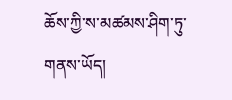ཆོས་ཀྱི་ས་མཚམས་ཤིག་ཏུ་གནས་ཡོད།